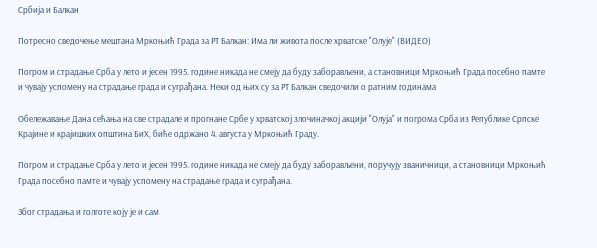Србија и Балкан

Потресно сведочење мештана Мркоњић Града за РТ Балкан: Има ли живота после хрватске "Олује" (ВИДЕО)

Погром и страдање Срба у лето и јесен 1995. године никада не смеју да буду заборављени, а становници Мркоњић Града посебно памте и чувају успомену на страдање града и суграђана. Неки од њих су за РТ Балкан сведочили о ратним годинама

Обележавање Дана сећања на све страдале и прогнане Србе у хрватској злочиначкој акцији "Олуја" и погрома Срба из Републике Српске Крајине и крајишких општина БиХ, биће одржано 4. августа у Мркоњић Граду.

Погром и страдање Срба у лето и јесен 1995. године никада не смеју да буду заборављени, поручују званичници, а становници Мркоњић Града посебно памте и чувају успомену на страдање града и суграђана.

Због страдања и голготе коју је и сам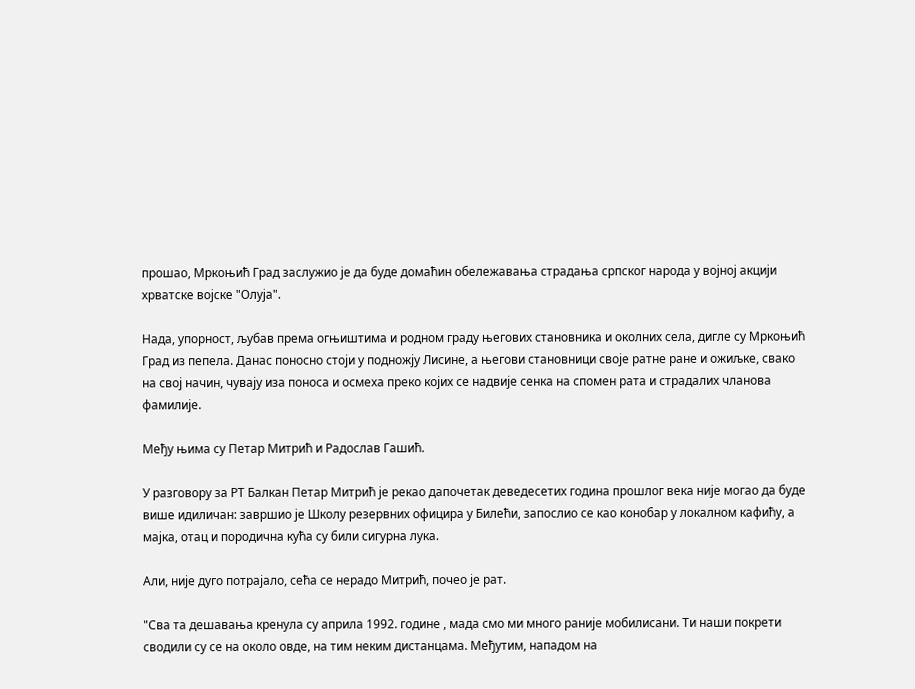прошао, Мркоњић Град заслужио је да буде домаћин обележавања страдања српског народа у војној акцији хрватске војске "Олуја".

Нада, упорност, љубав према огњиштима и родном граду његових становника и околних села, дигле су Мркоњић Град из пепела. Данас поносно стоји у подножју Лисине, а његови становници своје ратне ране и ожиљке, свако на свој начин, чувају иза поноса и осмеха преко којих се надвије сенка на спомен рата и страдалих чланова фамилије.

Међу њима су Петар Митрић и Радослав Гашић.

У разговору за РТ Балкан Петар Митрић је рекао дапочетак деведесетих година прошлог века није могао да буде више идиличан: завршио је Школу резервних официра у Билећи, запослио се као конобар у локалном кафићу, а мајка, отац и породична кућа су били сигурна лука.

Али, није дуго потрајало, сећа се нерадо Митрић, почео је рат.

"Сва та дешавања кренула су априла 1992. године , мада смо ми много раније мобилисани. Ти наши покрети сводили су се на около овде, на тим неким дистанцама. Међутим, нападом на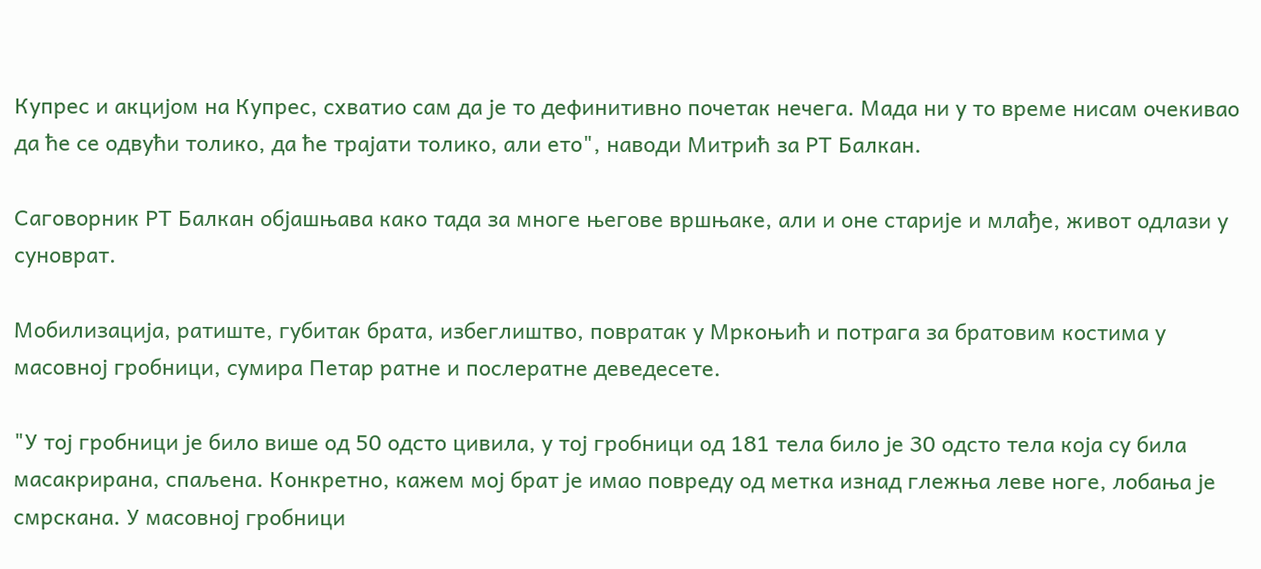Купрес и акцијом на Купрес, схватио сам да је то дефинитивно почетак нечега. Мада ни у то време нисам очекивао да ће се одвући толико, да ће трајати толико, али ето", наводи Митрић за РТ Балкан.

Саговорник РТ Балкан објашњава како тада за многе његове вршњаке, али и оне старије и млађе, живот одлази у суноврат.

Мобилизација, ратиште, губитак брата, избеглиштво, повратак у Мркоњић и потрага за братовим костима у масовној гробници, сумира Петар ратне и послератне деведесете.

"У тој гробници је било више од 50 одсто цивила, у тој гробници од 181 тела било је 30 одсто тела која су била масакрирана, спаљена. Конкретно, кажем мој брат је имао повреду од метка изнад глежња леве ноге, лобања је смрскана. У масовној гробници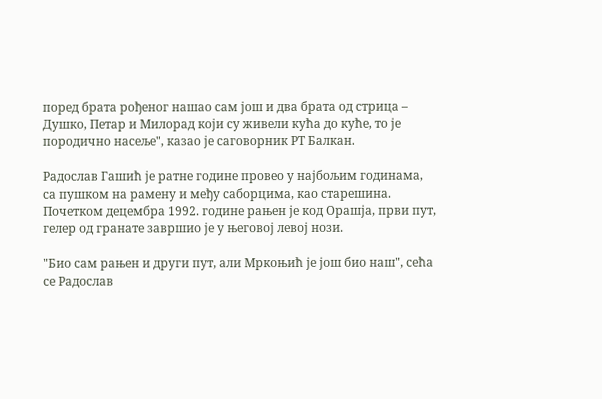поред брата рођеног нашао сам још и два брата од стрица – Душко, Петар и Милорад који су живели кућа до куће, то је породично насеље", казао је саговорник РТ Балкан.

Радослав Гашић је ратне године провео у најбољим годинама, са пушком на рамену и међу саборцима, као старешина. Почетком децембра 1992. године рањен је код Орашја, први пут, гелер од гранате завршио је у његовој левој нози.

"Био сам рањен и други пут, али Мркоњић је још био наш", сећа се Радослав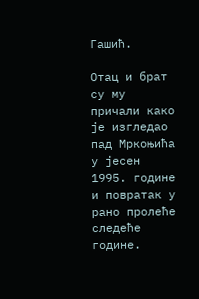Гашић.

Отац и брат су му причали како је изгледао пад Мркоњића у јесен 1995. године и повратак у рано пролеће следеће године.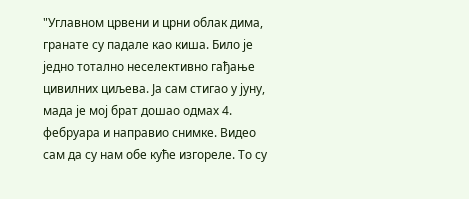"Углавном црвени и црни облак дима, гранате су падале као киша. Било је једно тотално неселективно гађање цивилних циљева. Ја сам стигао у јуну, мада је мој брат дошао одмах 4. фебруара и направио снимке. Видео сам да су нам обе куће изгореле. То су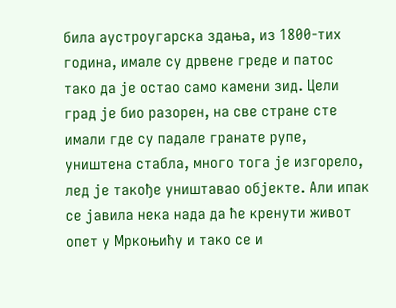била аустроугарска здања, из 1800-тих година, имале су дрвене греде и патос тако да је остао само камени зид. Цели град је био разорен, на све стране сте имали где су падале гранате рупе, уништена стабла, много тога је изгорело, лед је такође уништавао објекте. Али ипак се јавила нека нада да ће кренути живот опет у Мркоњићу и тако се и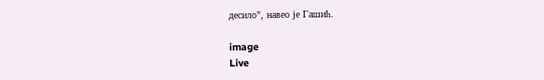десило", навео је Гашић.

image
Live